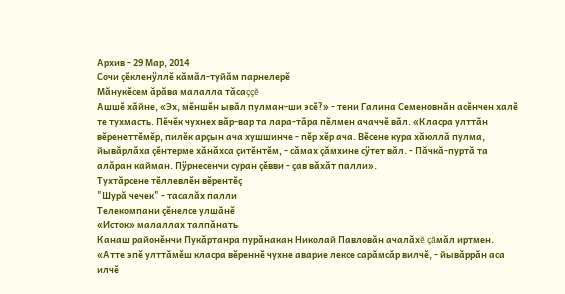Архив - 29 Мар, 2014
Сочи çĕкленÿллĕ кăмăл-туйăм парнелерĕ
Мăнукĕсем ăрăва малалла тăсаççĕ
Ашшĕ хăйне, «Эх, мĕншĕн ывăл пулман-ши эсĕ?» - тени Галина Семеновнăн асĕнчен халĕ те тухмасть. Пĕчĕк чухнех вăр-вар та лара-тăра пĕлмен ачаччĕ вăл. «Класра улттăн вĕренеттĕмĕр, пилĕк арçын ача хушшинче - пĕр хĕр ача. Вĕсене кура хăюллă пулма, йывăрлăха çĕнтерме хăнăхса çитĕнтĕм, - сăмах çăмхине сÿтет вăл. - Пăчкă-пуртă та алăран кайман. Пÿрнесенчи суран çĕвви - çав вăхăт палли».
Тухтăрсене тĕллевлĕн вĕрентĕç
"Шурă чечек" - тасалăх палли
Телекомпани çĕнелсе улшăнĕ
«Исток» малаллах талпăнать
Канаш районĕнчи Пукăртанра пурăнакан Николай Павловăн ачалăхĕ çăмăл иртмен. «Атте эпĕ улттăмĕш класра вĕреннĕ чухне аварие лексе сарăмсăр вилчĕ, - йывăррăн аса илчĕ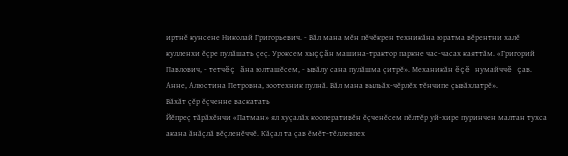иртнĕ кунсене Николай Григорьевич. - Вăл мана мĕн пĕчĕкрен техникăна юратма вĕрентни халĕ кулленхи ĕçре пулăшать çеç. Уроксем хыççăн машина-трактор паркне час-часах каяттăм. «Григорий Павлович, - тетчĕç ăна юлташĕсем, - ывăлу сана пулăшма çитрĕ». Механикăн ĕçĕ нумайччĕ çав. Анне, Алюстина Петровна, зоотехник пулнă. Вăл мана выльăх-чĕрлĕх тĕнчипе çывăхлатрĕ».
Вăхăт çĕр ĕçченне васкатать
Йĕпреç тăрăхĕнчи «Патман» ял хуçалăх кооперативĕн ĕçченĕсем пĕлтĕр уй-хире пуринчен малтан тухса акана ăнăçлă вĕçленĕччĕ. Кăçал та çав ĕмĕт-тĕллевпех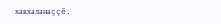хавхаланаççĕ.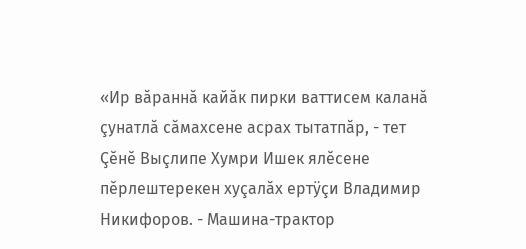«Ир вăраннă кайăк пирки ваттисем каланă çунатлă сăмахсене асрах тытатпăр, - тет Çĕнĕ Выçлипе Хумри Ишек ялĕсене пĕрлештерекен хуçалăх ертÿçи Владимир Никифоров. - Машина-трактор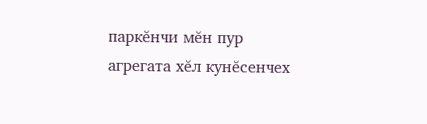паркĕнчи мĕн пур агрегата хĕл кунĕсенчех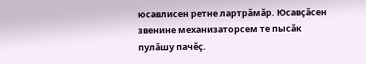юсавлисен ретне лартрăмăр. Юсавçăсен звенине механизаторсем те пысăк пулăшу пачĕç.